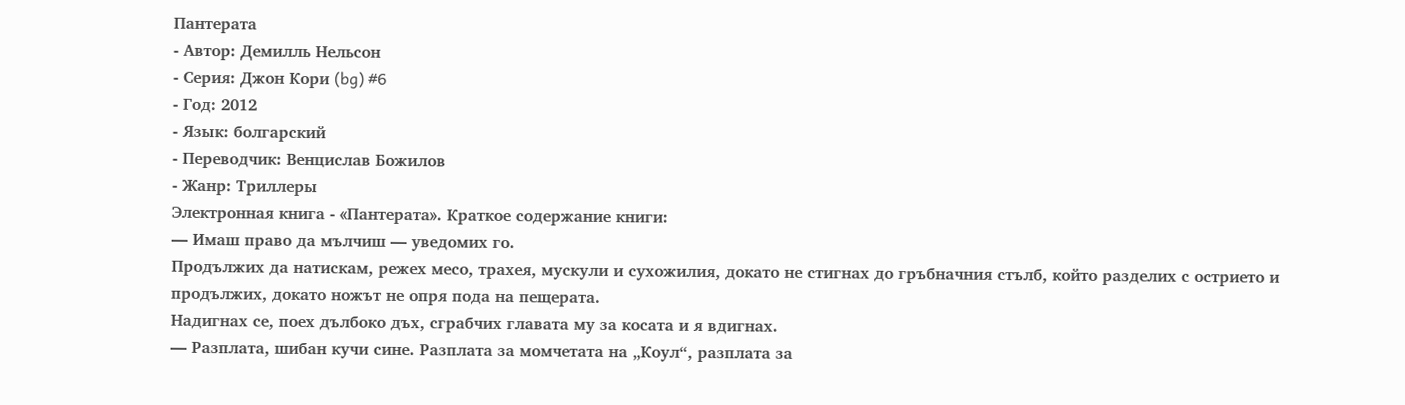Пантерата
- Автор: Демилль Нельсон
- Серия: Джон Кори (bg) #6
- Год: 2012
- Язык: болгарский
- Переводчик: Венцислав Божилов
- Жанр: Триллеры
Электронная книга - «Пантерата». Краткое содержание книги:
— Имаш право да мълчиш — уведомих го.
Продължих да натискам, режех месо, трахея, мускули и сухожилия, докато не стигнах до гръбначния стълб, който разделих с острието и продължих, докато ножът не опря пода на пещерата.
Надигнах се, поех дълбоко дъх, сграбчих главата му за косата и я вдигнах.
— Разплата, шибан кучи сине. Разплата за момчетата на „Коул“, разплата за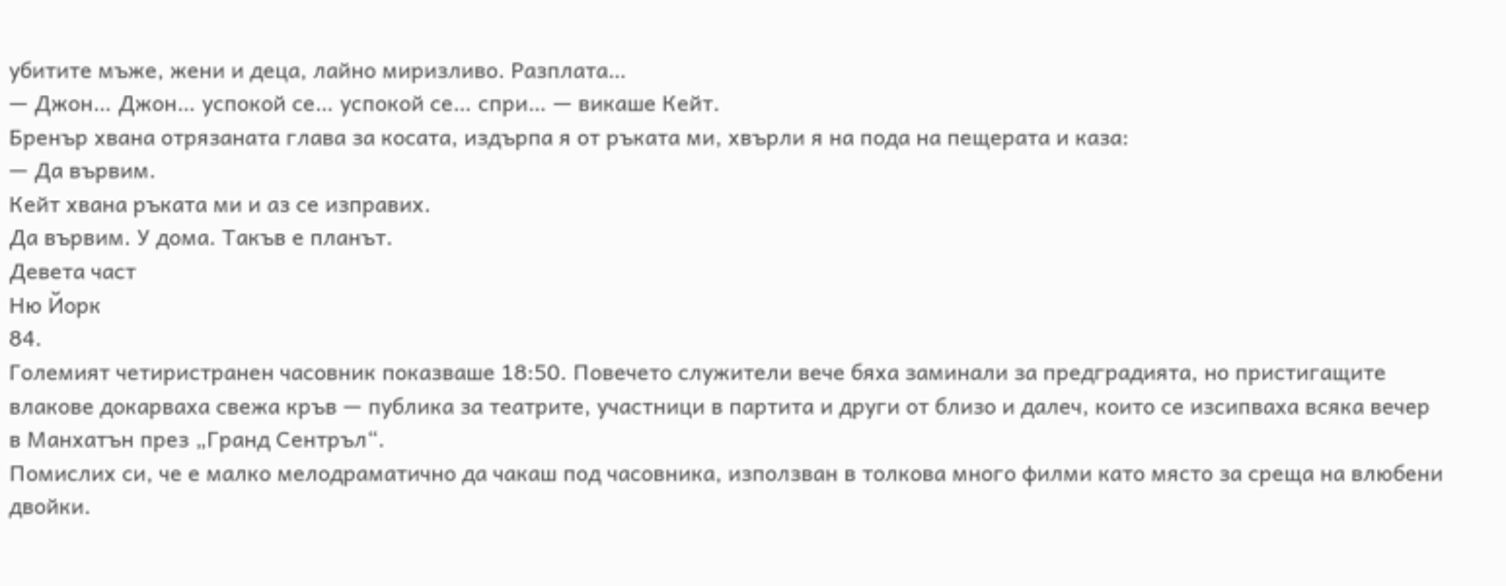убитите мъже, жени и деца, лайно миризливо. Разплата…
— Джон… Джон… успокой се… успокой се… спри… — викаше Кейт.
Бренър хвана отрязаната глава за косата, издърпа я от ръката ми, хвърли я на пода на пещерата и каза:
— Да вървим.
Кейт хвана ръката ми и аз се изправих.
Да вървим. У дома. Такъв е планът.
Девета част
Ню Йорк
84.
Големият четиристранен часовник показваше 18:50. Повечето служители вече бяха заминали за предградията, но пристигащите влакове докарваха свежа кръв — публика за театрите, участници в партита и други от близо и далеч, които се изсипваха всяка вечер в Манхатън през „Гранд Сентръл“.
Помислих си, че е малко мелодраматично да чакаш под часовника, използван в толкова много филми като място за среща на влюбени двойки.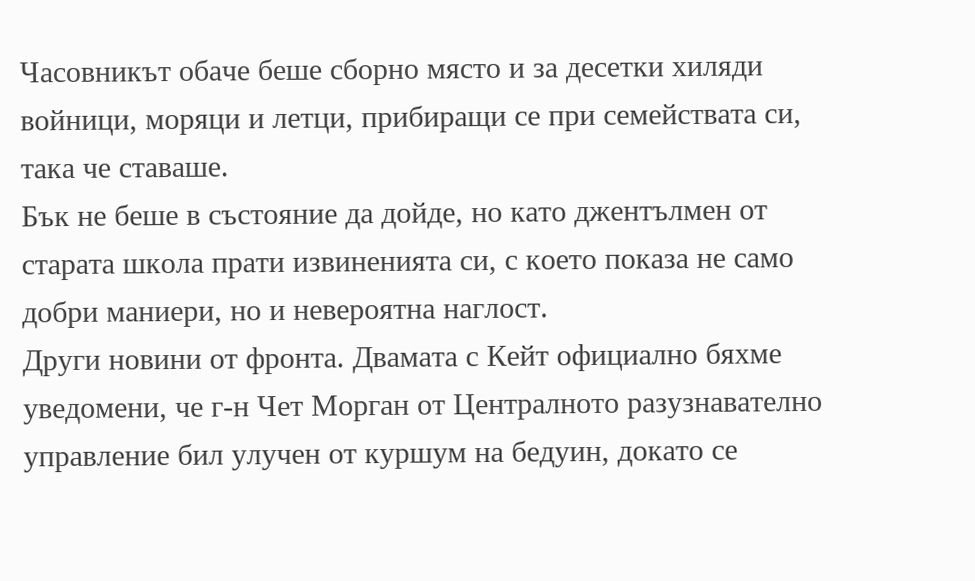Часовникът обаче беше сборно място и за десетки хиляди войници, моряци и летци, прибиращи се при семействата си, така че ставаше.
Бък не беше в състояние да дойде, но като джентълмен от старата школа прати извиненията си, с което показа не само добри маниери, но и невероятна наглост.
Други новини от фронта. Двамата с Кейт официално бяхме уведомени, че г-н Чет Морган от Централното разузнавателно управление бил улучен от куршум на бедуин, докато се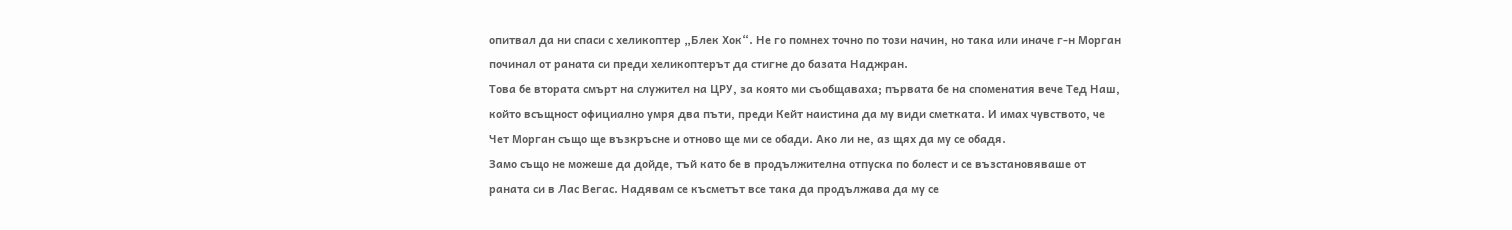опитвал да ни спаси с хеликоптер „Блек Хок“. Не го помнех точно по този начин, но така или иначе г-н Морган починал от раната си преди хеликоптерът да стигне до базата Наджран.
Това бе втората смърт на служител на ЦРУ, за която ми съобщаваха; първата бе на споменатия вече Тед Наш, който всъщност официално умря два пъти, преди Кейт наистина да му види сметката. И имах чувството, че Чет Морган също ще възкръсне и отново ще ми се обади. Ако ли не, аз щях да му се обадя.
Замо също не можеше да дойде, тъй като бе в продължителна отпуска по болест и се възстановяваше от раната си в Лас Вегас. Надявам се късметът все така да продължава да му се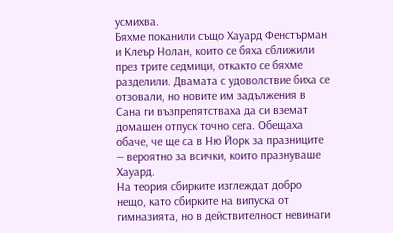усмихва.
Бяхме поканили също Хауард Фенстърман и Клеър Нолан, които се бяха сближили през трите седмици, откакто се бяхме разделили. Двамата с удоволствие биха се отзовали, но новите им задължения в Сана ги възпрепятстваха да си вземат домашен отпуск точно сега. Обещаха обаче, че ще са в Ню Йорк за празниците — вероятно за всички, които празнуваше Хауард.
На теория сбирките изглеждат добро нещо, като сбирките на випуска от гимназията, но в действителност невинаги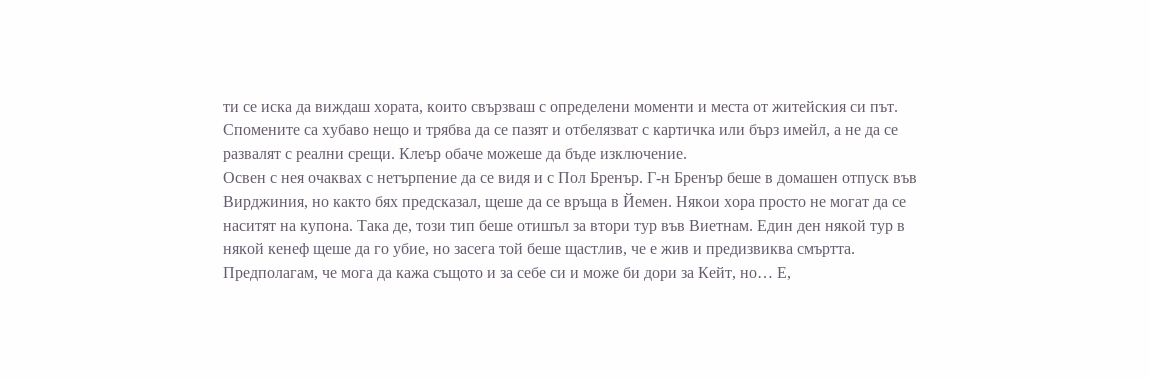ти се иска да виждаш хората, които свързваш с определени моменти и места от житейския си път. Спомените са хубаво нещо и трябва да се пазят и отбелязват с картичка или бърз имейл, а не да се развалят с реални срещи. Клеър обаче можеше да бъде изключение.
Освен с нея очаквах с нетърпение да се видя и с Пол Бренър. Г-н Бренър беше в домашен отпуск във Вирджиния, но както бях предсказал, щеше да се връща в Йемен. Някои хора просто не могат да се наситят на купона. Така де, този тип беше отишъл за втори тур във Виетнам. Един ден някой тур в някой кенеф щеше да го убие, но засега той беше щастлив, че е жив и предизвиква смъртта. Предполагам, че мога да кажа същото и за себе си и може би дори за Кейт, но… Е,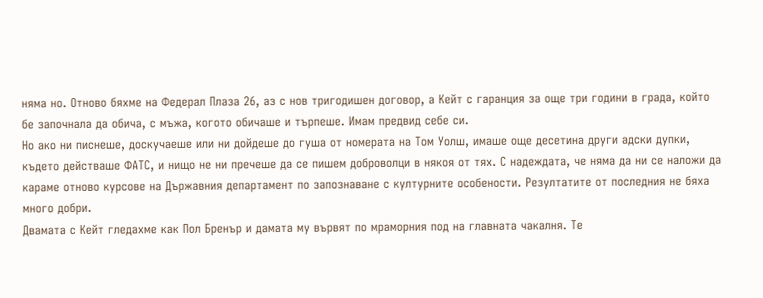няма но. Отново бяхме на Федерал Плаза 26, аз с нов тригодишен договор, а Кейт с гаранция за още три години в града, който бе започнала да обича, с мъжа, когото обичаше и търпеше. Имам предвид себе си.
Но ако ни писнеше, доскучаеше или ни дойдеше до гуша от номерата на Том Уолш, имаше още десетина други адски дупки, където действаше ФАТС, и нищо не ни пречеше да се пишем доброволци в някоя от тях. С надеждата, че няма да ни се наложи да караме отново курсове на Държавния департамент по запознаване с културните особености. Резултатите от последния не бяха много добри.
Двамата с Кейт гледахме как Пол Бренър и дамата му вървят по мраморния под на главната чакалня. Те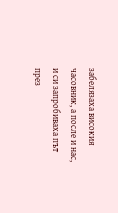забелязаха високия часовник, а после и нас, и си запробиваха път през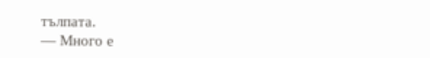тълпата.
— Много е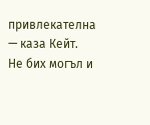привлекателна — каза Кейт.
Не бих могъл и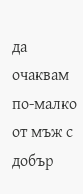да очаквам по-малко от мъж с добър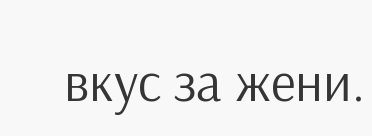вкус за жени.